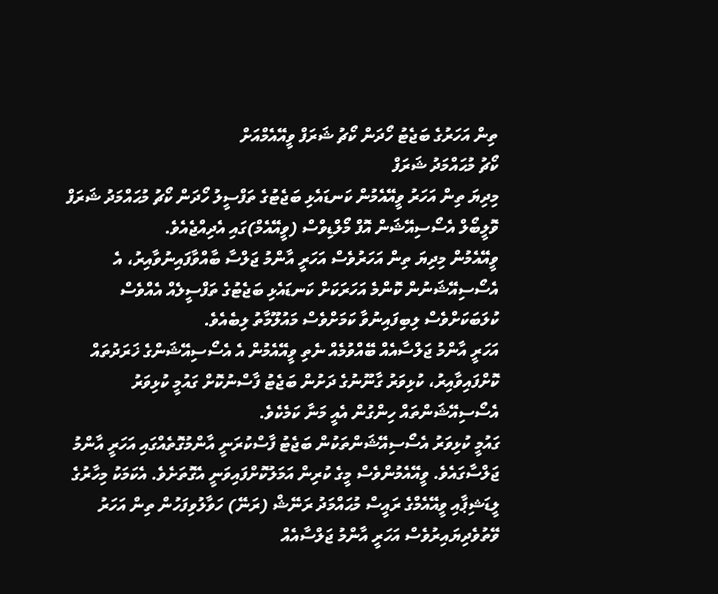ތިން އަހަރުގެ ބަޖެޓު ހޯދަން ކޯޗު ޝަރަފް ވީއޭއެމްއަށް
ކޯޗު މުޙައްމަދު ޝަރަފް
މިދިޔަ ތިން އަހަރު ވީއޭއެމުން ކަނޑައެޅި ބަޖެޓުގެ ތަފްސީލު ހޯދަން ކޯޗު މުޙައްމަދު ޝަރަފް ވޮލީބޯލް އެސޯސިއޭޝަން އޮފް މޯލްޑިވްސް (ވީއޭއެމް)ގައި އެދިއްޖެއެވެ.
ވީއޭއެމުން މިދިޔަ ތިން އަހަރުވެސް އަހަރީ އާންމު ޖަލްސާ ބާއްވާފައިނުވާއިރު، އެ އެސޯސިއޭޝަނުން ކޮންމެ އަހަރަކަށް ކަނޑައެޅި ބަޖެޓުގެ ތަފްސީލެއް އެއްވެސް ކުލަބަކަށްވެސް ލިބިފައިނުވާ ކަމަށްވެސް މައުލޫމާތު ލިބެއެވެ.
އަހަރީ އާންމު ޖަލްސާއެއް ބޭއްވުމެއް ނެތި ވީއޭއެމުން އެ އެސޯސިއޭޝަންގެ ޚަރަދުތައް ކޮށްފައިވާއިރު، ކުޅިވަރު ގާނޫނުގެ ދަށުން ބަޖެޓު ފާސްނުކޮށް ގައުމީ ކުޅިވަރު އެސޯސިއޭޝަންތައް ހިންގުން އެއީ މަނާ ކަމެކެވެ.
ގައުމީ ކުޅިވަރު އެސޯސިއޭޝަންތަކުން ބަޖެޓު ފާސްކުރަނީ އާންމުގޮތެއްގައި އަހަރީ އާންމު ޖަލްސާގައެވެ. ވީއޭއެމުންވެސް މީގެ ކުރިން އަމަލުކޮށްފައިވަނީ އެގޮތަށެވެ. އެކަމަކު މިހާރުގެ ލީޑަޝިޕާއި ވީއޭއެމްގެ ރައީސް މުޙައްމަދު ރަނޭޝް (ރަނޭ) ހަވާލުވިފަހުން ތިން އަހަރު ވޭތުވެދިޔައިރުވެސް އަހަރީ އާންމު ޖަލްސާއެއް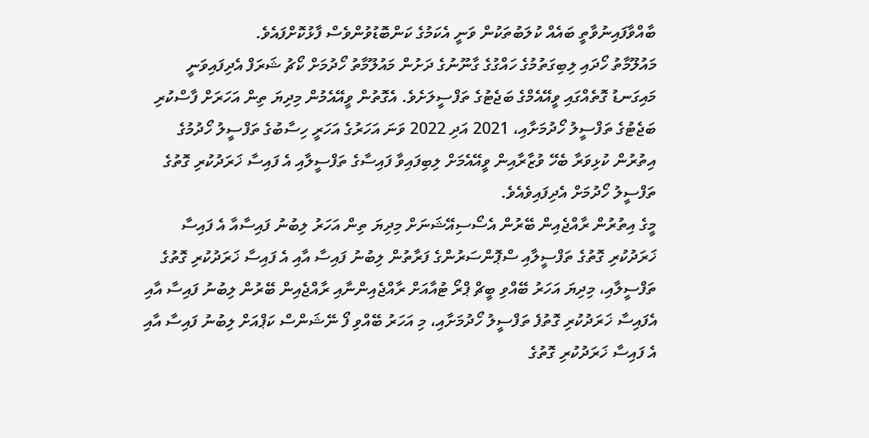ބާއްވާފައިނުވާތީ ބައެއް ކުލަބުތަކުން ވަނީ އެކަމުގެ ކަންބޮޑުވުންވެސް ފާޅުކޮށްފައެވެ.
މައުލޫމާތު ހޯދައި ލިބިގަތުމުގެ ހައްގުގެ ގާނޫނުގެ ދަށުން މައުލޫމާތު ހޯދުމަށް ކޯޗު ޝަރަފް އެދިފައިވަނީ މައިގަނޑު ގޮތެއްގައި ވީއޭއެމްގެ ބަޖެޓުގެ ތަފްސީލަށެވެ. އެގޮތުން ވީއޭއެމުން މިދިޔަ ތިން އަހަރަށް ފާސްކުރި ބަޖެޓުގެ ތަފްސީލު ހޯދުމަށާއި، 2021 އަދި 2022 ވަނަ އަހަރުގެ އަހަރީ ހިސާބުގެ ތަފްސީލު ހޯދުމުގެ އިތުރުން ކުޅިވަރާ ބެހޭ ވުޒާރާއިން ވީއޭއެމަށް ލިބިފައިވާ ފައިސާގެ ތަފްސީލާއި އެ ފައިސާ ޚަރަދުކުރި ގޮތުގެ ތަފްސީލު ހޯދުމަށް އެދިފައިވެއެވެ.
މީގެ އިތުރުން ރާއްޖެއިން ބޭރުން އެސޯސިއޭޝަނަށް މިދިޔަ ތިން އަހަރު ލިބުނު ފައިސާއާ އެ ފައިސާ ޚަރަދުކުރި ގޮތުގެ ތަފްސީލާއި ސްޕޮންސަރުންގެ ފަރާތުން ލިބުނު ފައިސާ އާއި އެ ފައިސާ ޚަރަދުކުރި ގޮތުގެ ތަފްސީލާއި، މިދިޔަ އަހަރު ބޭއްވި ބީޗް ޕްރޯ ޓުއާއަށް ރާއްޖެއިންނާއި ރާއްޖެއިން ބޭރުން ލިބުނު ފައިސާ އާއި އެފައިސާ ޚަރަދުކުރި ގޮތުފެ ތަފްސީލު ހޯދުމަށާއި، މި އަހަރު ބޭއްވި ފޯ ނޭޝަންސް ކަޕްއަށް ލިބުނު ފައިސާ އާއި އެ ފައިސާ ޚަރަދުކުރި ގޮތުގެ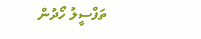ތަފްސީލު ހޯދުން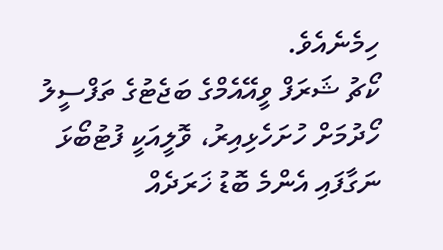ހިމެނެއެވެ.
ކޯޗު ޝަރަފް ވީއޭއެމްގެ ބަޖެޓުގެ ތަފްސީލު ހޯދުމަށް ހުށަހެޅިއިރު، ވޮލީއަކީ ފުޓުބޯޅަ ނަގާފައި އެންމެ ބޮޑު ޚަރަދެއް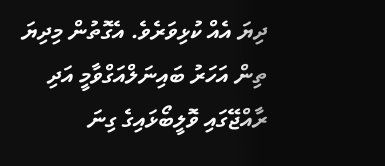ދިޔަ އެއް ކުޅިވަރެވެ. އެގޮތުން މިދިޔަ ތިން އަހަރު ބައިނަލްއަގްވާމީ އަދި ރާއްޖޭގައި ވޮލީބޯޅައިގެ ގިނަ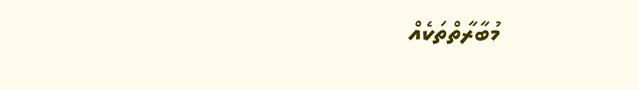މުބާރާތްތަކެއް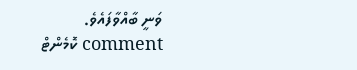ވަނީ ބާއްވާފައެވެ.
comment ކޮމެންޓް